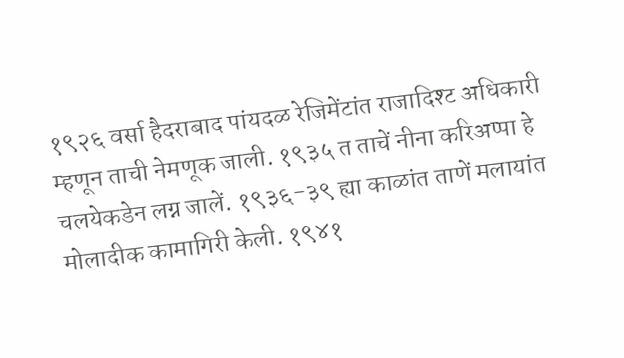१९२६ वर्सा हैदराबाद पांयदळ रेजिमेंटांत राजादिश्ट अधिकारी म्हणून ताची नेमणूक जाली. १९३५ त ताचें नीना करिअप्पा हे चलयेकडेन लग्न जालें. १९३६-३९ ह्या काळांत ताणें मलायांत मोलादीक कामागिरी केली. १९४१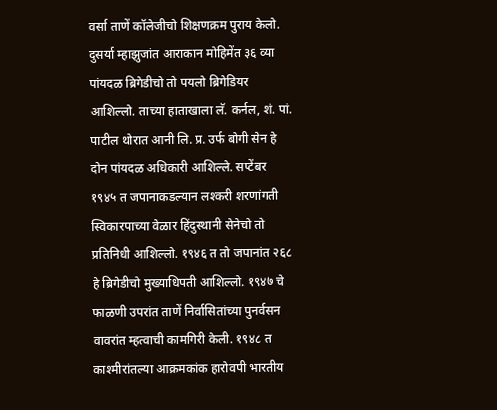वर्सा ताणें कॉलेजीचो शिक्षणक्रम पुराय केलो. दुसर्या म्हाझुजांत आराकान मोहिमेंत ३६ व्या पांयदळ ब्रिगेडीचो तो पयलो ब्रिगेडियर आशिल्लो. ताच्या हाताखाला लॅ. कर्नल, शं. पां. पाटील थोरात आनी लि. प्र. उर्फ बोगी सेन हे दोन पांयदळ अधिकारी आशिल्ले. सप्टेंबर १९४५ त जपानाकडल्यान लश्करी शरणांगती स्विकारपाच्या वेळार हिंदुस्थानी सेनेचो तो प्रतिनिधी आशिल्लो. १९४६ त तो जपानांत २६८ हे ब्रिगेडीचो मुख्याधिपती आशिल्लो. १९४७ चे फाळणी उपरांत ताणें निर्वासितांच्या पुनर्वसन वावरांत म्हत्वाची कामगिरी केली. १९४८ त काश्मीरांतल्या आक्रमकांक हारोवपी भारतीय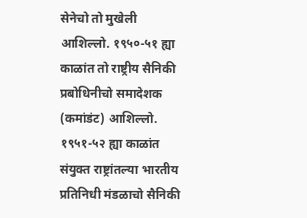सेनेचो तो मुखेली आशिल्लो. १९५०-५१ ह्या काळांत तो राष्ट्रीय सैनिकी प्रबोधिनीचो समादेशक (कमांडंट) आशिल्लो. १९५१-५२ ह्या काळांत संयुक्त राष्ट्रांतल्या भारतीय प्रतिनिधी मंडळाचो सैनिकी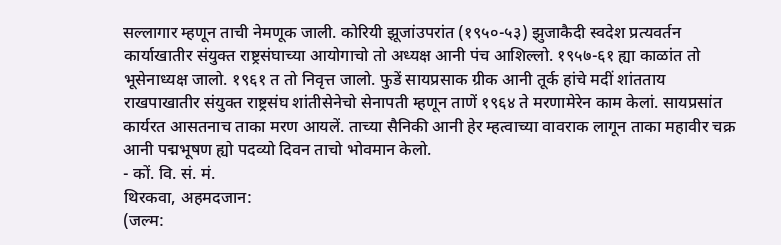सल्लागार म्हणून ताची नेमणूक जाली. कोरियी झूजांउपरांत (१९५०-५३) झुजाकैदी स्वदेश प्रत्यवर्तन कार्याखातीर संयुक्त राष्ट्रसंघाच्या आयोगाचो तो अध्यक्ष आनी पंच आशिल्लो. १९५७-६१ ह्या काळांत तो भूसेनाध्यक्ष जालो. १९६१ त तो निवृत्त जालो. फुडें सायप्रसाक ग्रीक आनी तूर्क हांचे मदीं शांतताय राखपाखातीर संयुक्त राष्ट्रसंघ शांतीसेनेचो सेनापती म्हणून ताणें १९६४ ते मरणामेरेन काम केलां. सायप्रसांत कार्यरत आसतनाच ताका मरण आयलें. ताच्या सैनिकी आनी हेर म्हत्वाच्या वावराक लागून ताका महावीर चक्र आनी पद्मभूषण ह्यो पदव्यो दिवन ताचो भोवमान केलो.
- कों. वि. सं. मं.
थिरकवा, अहमदजान:
(जल्म: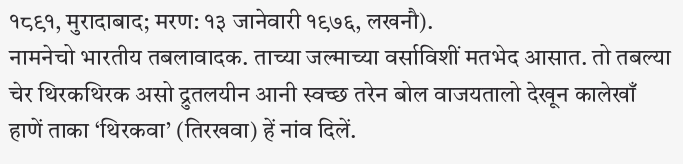१८९१, मुरादाबाद; मरण: १३ जानेवारी १९७६, लखनौ).
नामनेचो भारतीय तबलावादक. ताच्या जल्माच्या वर्साविशीं मतभेद आसात. तो तबल्या चेर थिरकथिरक असो द्रुतलयीन आनी स्वच्छ तरेन बोल वाजयतालो देखून कालेखाँ हाणें ताका ‘थिरकवा’ (तिरखवा) हें नांव दिलें.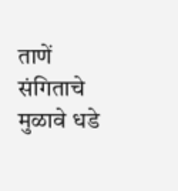ताणें संगिताचे मुळावे धडे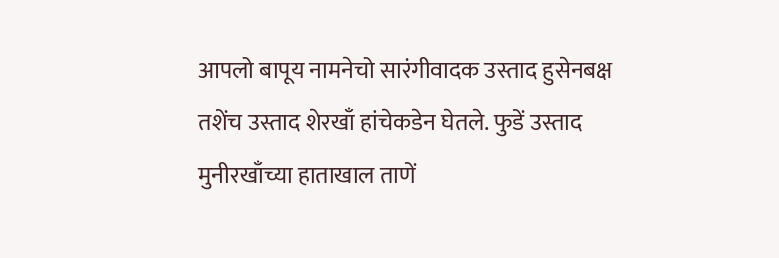आपलो बापूय नामनेचो सारंगीवादक उस्ताद हुसेनबक्ष तशेंच उस्ताद शेरखाँ हांचेकडेन घेतले. फुडें उस्ताद मुनीरखाँच्या हाताखाल ताणें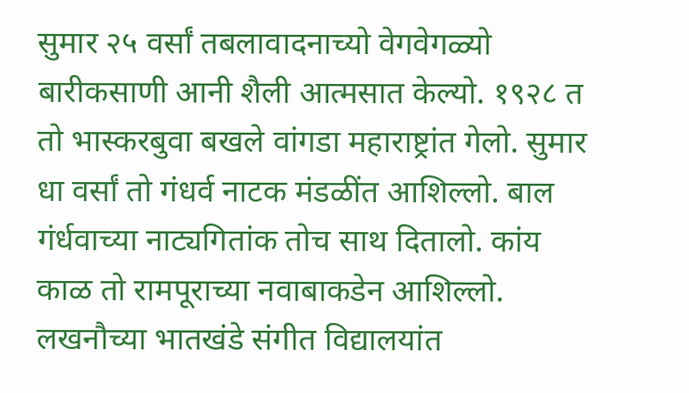सुमार २५ वर्सां तबलावादनाच्यो वेगवेगळ्यो बारीकसाणी आनी शैली आत्मसात केल्यो. १९२८ त तो भास्करबुवा बखले वांगडा महाराष्ट्रांत गेलो. सुमार धा वर्सां तो गंधर्व नाटक मंडळींत आशिल्लो. बाल गंर्धवाच्या नाट्यगितांक तोच साथ दितालो. कांय काळ तो रामपूराच्या नवाबाकडेन आशिल्लो. लखनौच्या भातखंडे संगीत विद्यालयांत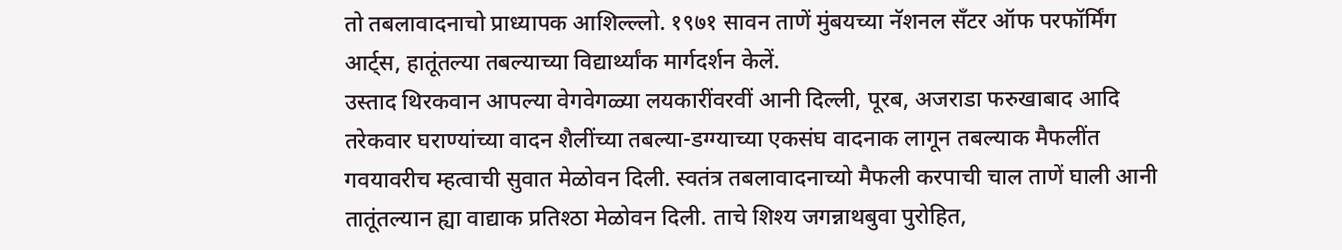तो तबलावादनाचो प्राध्यापक आशिल्ल्लो. १९७१ सावन ताणें मुंबयच्या नॅशनल सँटर ऑफ परफॉर्मिंग आर्ट्स, हातूंतल्या तबल्याच्या विद्यार्थ्यांक मार्गदर्शन केलें.
उस्ताद थिरकवान आपल्या वेगवेगळ्या लयकारींवरवीं आनी दिल्ली, पूरब, अजराडा फरुखाबाद आदि तरेकवार घराण्यांच्या वादन शैलींच्या तबल्या-डग्ग्याच्या एकसंघ वादनाक लागून तबल्याक मैफलींत गवयावरीच म्हत्वाची सुवात मेळोवन दिली. स्वतंत्र तबलावादनाच्यो मैफली करपाची चाल ताणें घाली आनी तातूंतल्यान ह्या वाद्याक प्रतिश्ठा मेळोवन दिली. ताचे शिश्य जगन्नाथबुवा पुरोहित,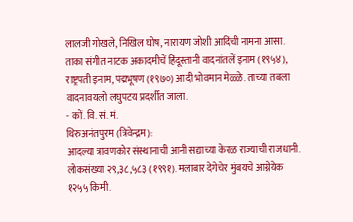लालजी गोखले, निखिल घोष, नारायण जोशी आदिंची नामना आसा. ताका संगीत नाटक अकादमीचें हिंदूस्तानी वादनांतलें इनाम (१९५४), राष्ट्रपती इनाम, पद्मभूषण (१९७०) आदी भोवमान मेळ्ळे. ताच्या तबला वादनावयलो लघुपटय प्रदर्शीत जाला.
- कों. वि. सं. मं.
थिरुअनंतपुरम (त्रिवेन्द्रम):
आदल्या त्रावणकोर संस्थानाची आनी सद्याच्या केरळ राज्याची राजधानी. लोकसंख्या २९,३८,५८३ (१९९१). मलाबार देगेचेर मुंबयचे आग्नेयेक १२५५ किमी.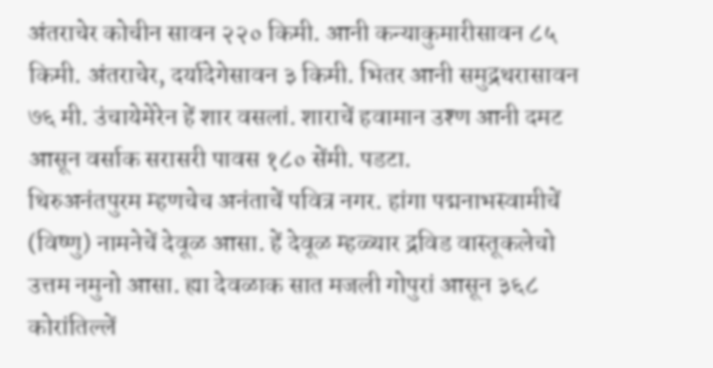अंतराचेर कोचीन सावन २२० किमी. आनी कन्याकुमारीसावन ८५ किमी. अंतराचेर, दर्यादेगेसावन ३ किमी. भितर आनी समुद्रथरासावन ७६ मी. उंचायेमेरेन हें शार वसलां. शाराचें हवामान उश्ण आनी दमट आसून वर्साक सरासरी पावस १८० सेंमी. पडटा.
थिरुअनंतपुरम म्हणचेच अनंताचें पवित्र नगर. हांगा पद्मनाभस्वामीचें (विष्णु) नामनेचें देवूळ आसा. हें देवूळ म्हळ्यार द्रविड वास्तूकलेचो उत्तम नमुनो आसा. ह्या देवळाक सात मजली गोपुरां आसून ३६८ कोरांतिल्लें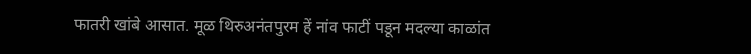फातरी खांबे आसात. मूळ थिरुअनंतपुरम हें नांव फाटीं पडून मदल्या काळांत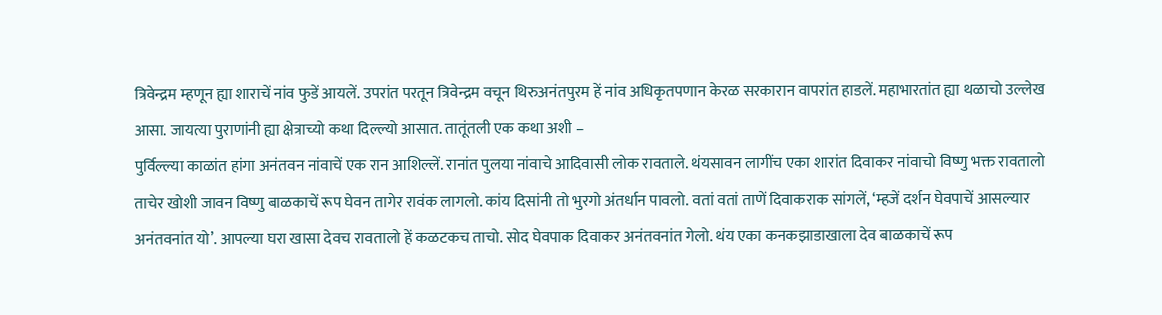त्रिवेन्द्रम म्हणून ह्या शाराचें नांव फुडें आयलें. उपरांत परतून त्रिवेन्द्रम वचून थिरुअनंतपुरम हें नांव अधिकृतपणान केरळ सरकारान वापरांत हाडलें. महाभारतांत ह्या थळाचो उल्लेख आसा. जायत्या पुराणांनी ह्या क्षेत्राच्यो कथा दिल्ल्यो आसात. तातूंतली एक कथा अशी –
पुर्विल्ल्या काळांत हांगा अनंतवन नांवाचें एक रान आशिल्लें. रानांत पुलया नांवाचे आदिवासी लोक रावताले. थंयसावन लागींच एका शारांत दिवाकर नांवाचो विष्णु भक्त रावतालो ताचेर खोशी जावन विष्णु बाळकाचें रूप घेवन तागेर रावंक लागलो. कांय दिसांनी तो भुरगो अंतर्धान पावलो. वतां वतां ताणें दिवाकराक सांगलें, ‘म्हजें दर्शन घेवपाचें आसल्यार अनंतवनांत यो’. आपल्या घरा खासा देवच रावतालो हें कळटकच ताचो. सोद घेवपाक दिवाकर अनंतवनांत गेलो. थंय एका कनकझाडाखाला देव बाळकाचें रूप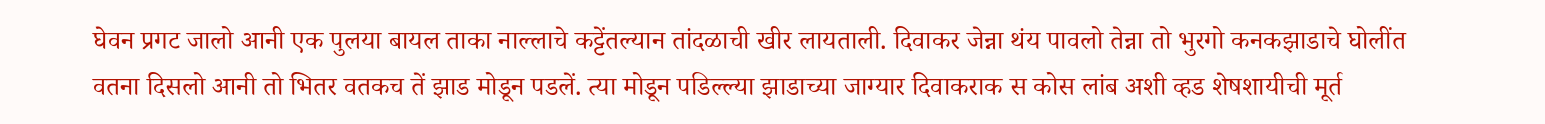घेवन प्रगट जालो आनी एक पुलया बायल ताका नाल्लाचे कट्टेंतल्यान तांदळाची खीर लायताली. दिवाकर जेन्ना थंय पावलो तेन्ना तो भुरगो कनकझाडाचे घोलींत वतना दिसलो आनी तो भितर वतकच तें झाड मोडून पडलें. त्या मोडून पडिल्ल्या झाडाच्या जाग्यार दिवाकराक स कोस लांब अशी व्हड शेषशायीची मूर्त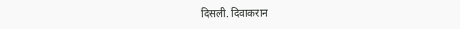दिसली. दिवाकरान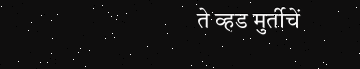ते व्हड मुर्तीचें